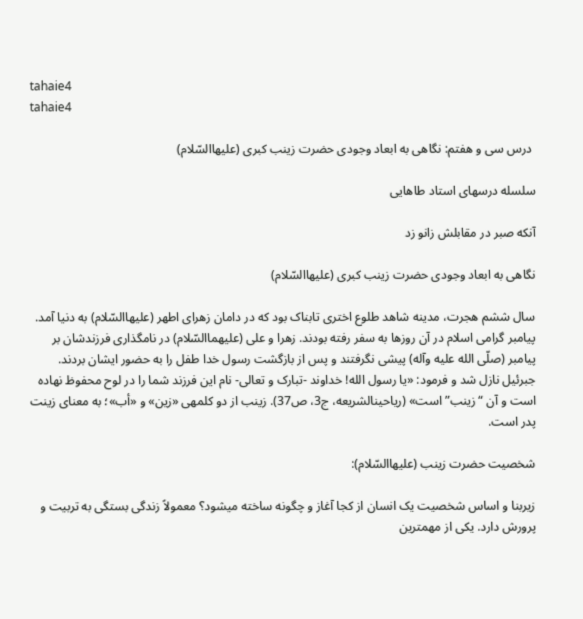tahaie4
tahaie4

 درس سی و هفتم: نگاهی به ابعاد وجودی حضرت زینب کبری (علیهاالسّلام)

سلسله درسهای استاد طاهایی

آنکه صبر در مقابلش زانو زد

نگاهی به ابعاد وجودی حضرت زینب کبری (علیهاالسّلام)

سال ششم هجرت، مدینه شاهد طلوع اختری تابناک بود که در دامان زهرای اطهر (علیهاالسّلام) به دنیا آمد. پیامبر گرامی اسلام در آن روزها به سفر رفته بودند. زهرا و علی (علیهماالسّلام) در نامگذاری فرزندشان بر پیامبر (صلّی الله علیه وآله) پیشی نگرفتند و پس از بازگشت رسول خدا طفل را به حضور ایشان بردند. جبرئیل نازل شد و فرمود: «یا رسول الله! خداوند -تبارک و تعالی- نام این فرزند شما را در لوح محفوظ نهاده است و آن “زینب” است» (ریاحینالشریعه، ج3، ص37). زینب از دو کلمهی «زین» و «أب»؛ به معنای زینت پدر است.

شخصیت حضرت زینب (علیهاالسّلام):

زیربنا و اساس شخصیت یک انسان از کجا آغاز و چگونه ساخته میشود؟ معمولاً زندگی بستگی به تربیت و پرورش دارد. یکی از مهمترین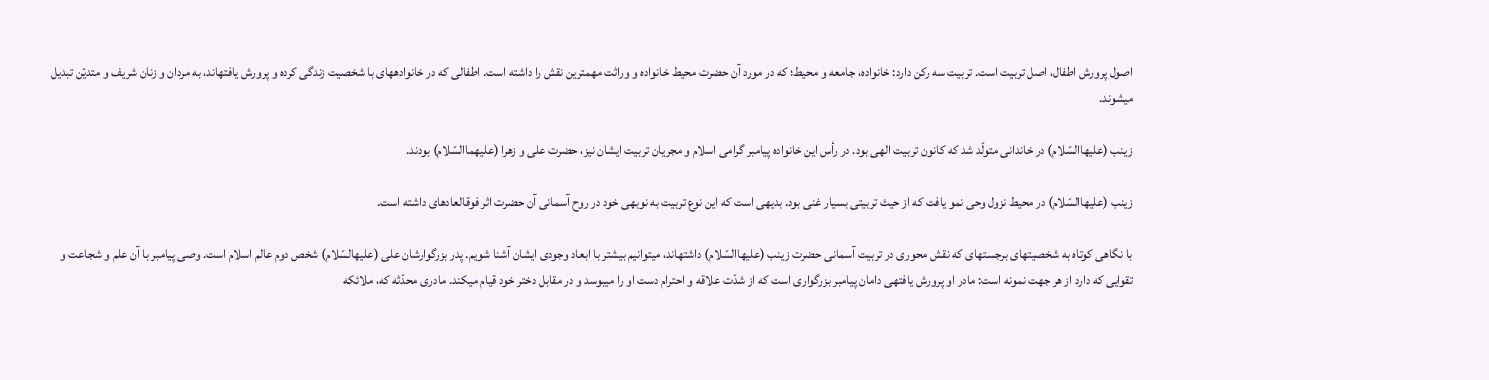اصول پرورش اطفال، اصل تربیت است. تربیت سه رکن دارد: خانواده، جامعه و محیط؛ که در مورد آن حضرت محیط خانواده و وراثت مهمترین نقش را داشته است. اطفالی که در خانوادههای با شخصیت زندگی کرده و پرورش یافتهاند، به مردان و زنان شریف و متدیّن تبدیل میشوند.

زینب (علیهاالسّلام) در خاندانی متولّد شد که کانون تربیت الهی بود. در رأس این خانواده پیامبر گرامی اسلام و مجریان تربیت ایشان نیز، حضرت علی و زهرا (علیهماالسّلام) بودند.

زینب (علیهاالسّلام) در محیط نزول وحی نمو یافت که از حیث تربیتی بسیار غنی بود. بدیهی است که این نوع تربیت به نوبهی خود در روح آسمانی آن حضرت اثر فوقالعادهای داشته است.

با نگاهی کوتاه به شخصیتهای برجستهای که نقش محوری در تربیت آسمانی حضرت زینب (علیهاالسّلام) داشتهاند، میتوانیم بیشتر با ابعاد وجودی ایشان آشنا شویم. پدر بزرگوارشان علی (علیهالسّلام) شخص دوم عالم اسلام است. وصی پیامبر با آن علم و شجاعت و تقوایی که دارد از هر جهت نمونه است: مادر او پرورش یافتهی دامان پیامبر بزرگواری است که از شدّت علاقه و احترام دست او را میبوسد و در مقابل دختر خود قیام میکند. مادری محدّثه که، ملائکه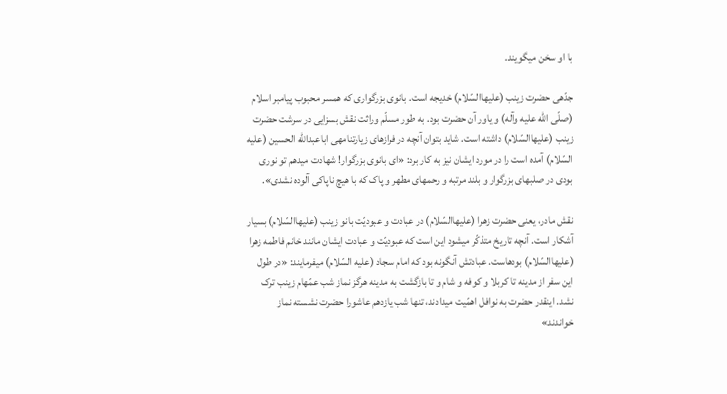با او سخن میگویند.

جدّهی حضرت زینب (علیهاالسّلام) خدیجه است. بانوی بزرگواری که همسر محبوب پیامبر اسلام (صلّی الله علیه وآله) و یاور آن حضرت بود. به طور مسلّم وراثت نقش بسزایی در سرشت حضرت زینب (علیهاالسّلام) داشته است. شاید بتوان آنچه در فرازهای زیارتنامهی اباعبدالله الحسین (علیه السّلام) آمده است را در مورد ایشان نیز به کار برد: «ای بانوی بزرگوار! شهادت میدهم تو نوری بودی در صلبهای بزرگوار و بلند مرتبه و رحمهای مطهر و پاک که با هیچ ناپاکی آلوده نشدی».

نقش مادر، یعنی حضرت زهرا (علیهاالسّلام) در عبادت و عبودیّت بانو زینب (علیهاالسّلام) بسیار آشکار است. آنچه تاریخ متذکّر میشود این است که عبودیّت و عبادت ایشان مانند خانم فاطمه زهرا (علیهاالسّلام) بودهاست. عبادتش آنگونه بود که امام سجاد (علیه السّلام) میفرمایند: «در طول این سفر از مدینه تا کربلا و کوفه و شام و تا بازگشت به مدینه هرگز نماز شب عمّهام زینب ترک نشد. اینقدر حضرت به نوافل اهمّیت میدادند، تنها شب یازدهم عاشورا حضرت نشسته نماز خواندند»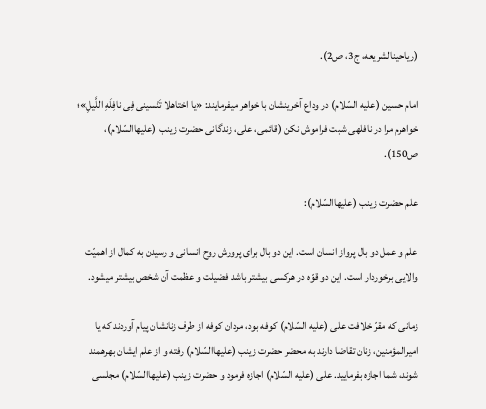(ریاحینالشریعه، ج3، ص2).

امام حسین (علیه السّلام) در وداع آخرینشان با خواهر میفرمایند: «یا اختاهلا تَنْسینی فِی نافِلَهِ اللَّیلِ»؛ خواهرم مرا در نافلهی شبت فراموش نکن (قائمی، علی، زندگانی حضرت زینب (علیهاالسّلام)، ص150).

علم حضرت زینب (علیهاالسّلام):

علم و عمل دو بال پرواز انسان است. این دو بال برای پرورش روح انسانی و رسیدن به کمال از اهمیّت والایی برخوردار است. این دو قوّه در هرکسی بیشتر باشد فضیلت و عظمت آن شخص بیشتر میشود.

زمانی که مقرّ خلافت علی (علیه السّلام) کوفه بود، مردان کوفه از طرف زنانشان پیام آوردند که یا امیرالمؤمنین، زنان تقاضا دارند به محضر حضرت زینب (علیهاالسّلام) رفته و از علم ایشان بهرهمند شوند، شما اجازه بفرمایید. علی (علیه السّلام) اجازه فرمود و حضرت زینب (علیهاالسّلام) مجلسی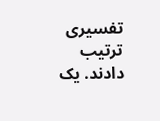تفسیری ترتیب دادند. یک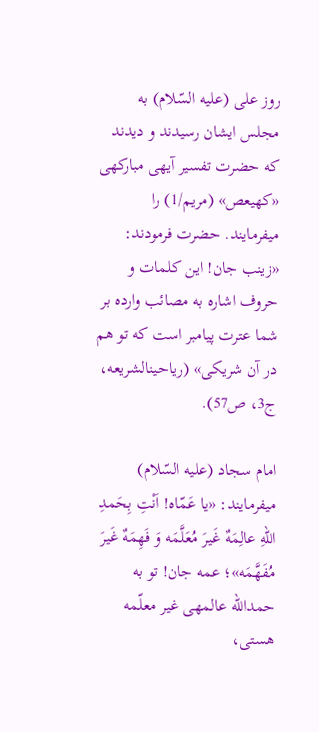روز علی (علیه السّلام) به مجلس ایشان رسیدند و دیدند که حضرت تفسیر آیهی مبارکهی «کهیعص» (مریم/1) را میفرمایند. حضرت فرمودند: «زینب جان! این کلمات و حروف اشاره به مصائب وارده بر شما عترت پیامبر است که تو هم در آن شریکی» (ریاحینالشریعه، ج3، ص57).

امام سجاد (علیه السّلام) میفرمایند: «یا عَمّاه! اَنْتِ بِحَمدِ اللّهِ عالِمَهٌ غَیرَ مُعَلَّمَه وَ فَهِمَهٌ غَیرَ مُفَهَّمَه»؛ عمه جان! تو به حمدالله عالمهی غیر معلّمه هستی،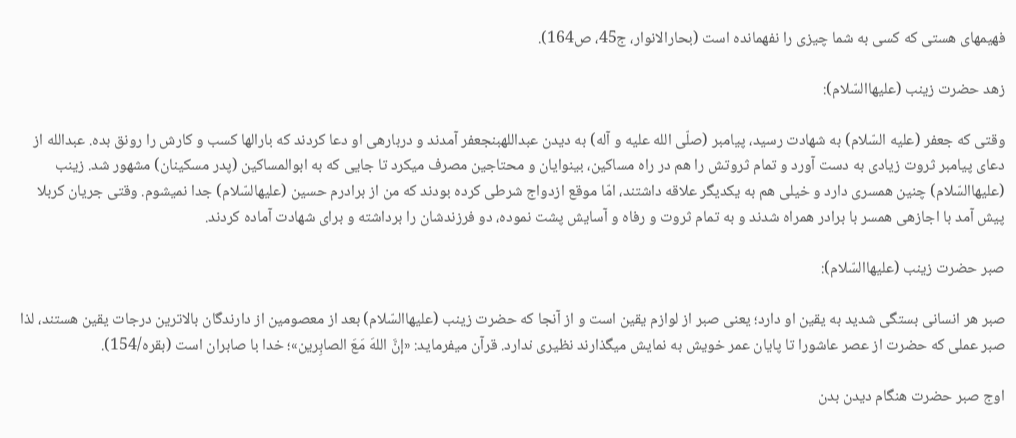فهیمهای هستی که کسی به شما چیزی را نفهمانده است (بحارالانوار، ج45، ص164).

زهد حضرت زینب (علیهاالسّلام):

وقتی که جعفر (علیه السّلام) به شهادت رسید، پیامبر (صلّی الله علیه و آله) به دیدن عبداللهبنجعفر آمدند و دربارهی او دعا کردند که بارالها کسب و کارش را رونق بده. عبدالله از دعای پیامبر ثروت زیادی به دست آورد و تمام ثروتش را هم در راه مساکین، بینوایان و محتاجین مصرف میکرد تا جایی که به ابوالمساکین (پدر مسکینان) مشهور شد. زینب (علیهاالسّلام) چنین همسری دارد و خیلی هم به یکدیگر علاقه داشتند، امّا موقع ازدواج شرطی کرده بودند که من از برادرم حسین (علیهالسّلام) جدا نمیشوم. وقتی جریان کربلا پیش آمد با اجازهی همسر با برادر همراه شدند و به تمام ثروت و رفاه و آسایش پشت نموده، دو فرزندشان را برداشته و برای شهادت آماده کردند.

صبر حضرت زینب (علیهاالسّلام):

صبر هر انسانی بستگی شدید به یقین او دارد؛ یعنی صبر از لوازم یقین است و از آنجا که حضرت زینب (علیهاالسّلام) بعد از معصومین از دارندگان بالاترین درجات یقین هستند، لذا صبر عملی که حضرت از عصر عاشورا تا پایان عمر خویش به نمایش میگذارند نظیری ندارد. قرآن میفرماید: «إنَّ اللهَ مَعَ الصابِرین»؛ خدا با صابران است (بقره/154).

اوج صبر حضرت هنگام دیدن بدن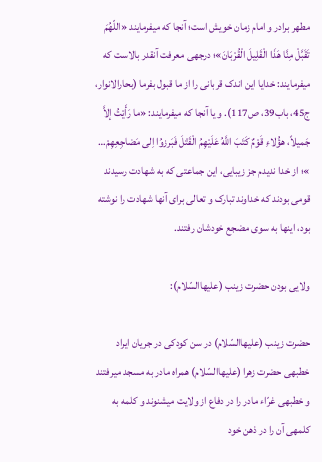مطهر برادر و امام زمان خویش است؛ آنجا که میفرمایند «اللّهُمَ تَقَبَّلْ مِنَّا هَذَا الْقَلِیلَ الْقُرْبَانَ»؛ درجهی معرفت آنقدر بالاست که میفرمایند: خدایا این اندک قربانی را از ما قبول بفرما (بحارالانوار، ج45، باب39، ص117). و یا آنجا که میفرمایند: «ما رَأَیْتُ إلاَّ جَمیلاً، هؤُلاءِ قَوْمٌ کَتَبَ اللَّهُ عَلَیْهِمُ الْقَتْلَ فَبَرزوُا اِلى مَضاجِعِهِمْ… »؛ از خدا ندیدم جز زیبایی، این جماعتی که به شهادت رسیدند قومی بودند که خداوند تبارک و تعالی برای آنها شهادت را نوشته بود، اینها به سوی مضجع خودشان رفتند.

ولایی بودن حضرت زینب (علیهاالسّلام):

حضرت زینب (علیهاالسّلام) در سن کودکی در جریان ایراد خطبهی حضرت زهرا (علیهاالسّلام) همراه مادر به مسجد میرفتند و خطبهی غرّاء مادر را در دفاع از ولایت میشنوند و کلمه به کلمهی آن را در ذهن خود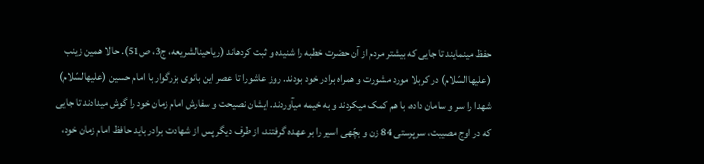حفظ مینمایند تا جایی که بیشتر مردم از آن حضرت خطبه را شنیده و ثبت کردهاند (ریاحینالشریعه، ج3، ص51). حالا همین زینب (علیهاالسّلام) در کربلا مورد مشورت و همراه برادر خود بودند. روز عاشورا تا عصر این بانوی بزرگوار با امام حسین (علیهالسّلام) شهدا را سر و سامان داده، با هم کمک میکردند و به خیمه میآوردند. ایشان نصیحت و سفارش امام زمان خود را گوش میدادند تا جایی که در اوج مصیبت، سرپرستی 84 زن و بچّهی اسیر را بر عهده گرفتند، از طرف دیگر پس از شهادت برادر باید حافظ امام زمان خود،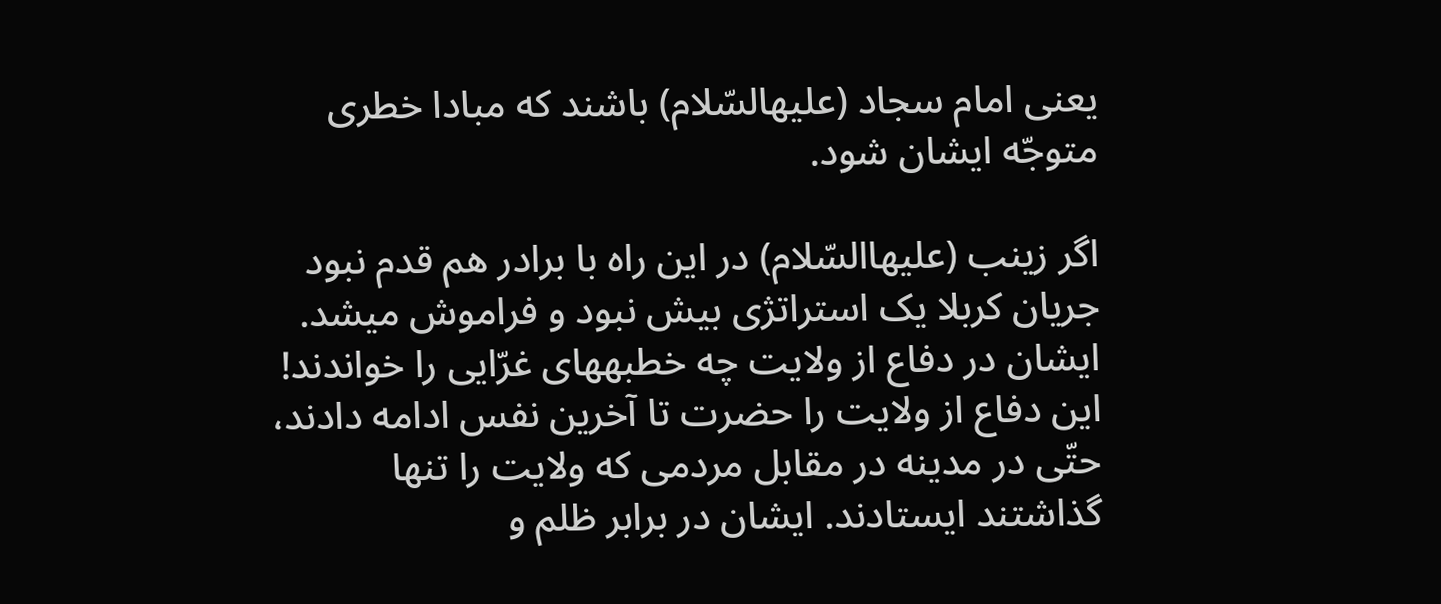یعنی امام سجاد (علیهالسّلام) باشند که مبادا خطری متوجّه ایشان شود.

اگر زینب (علیهاالسّلام) در این راه با برادر هم قدم نبود جریان کربلا یک استراتژی بیش نبود و فراموش میشد. ایشان در دفاع از ولایت چه خطبههای غرّایی را خواندند! این دفاع از ولایت را حضرت تا آخرین نفس ادامه دادند، حتّی در مدینه در مقابل مردمی که ولایت را تنها گذاشتند ایستادند. ایشان در برابر ظلم و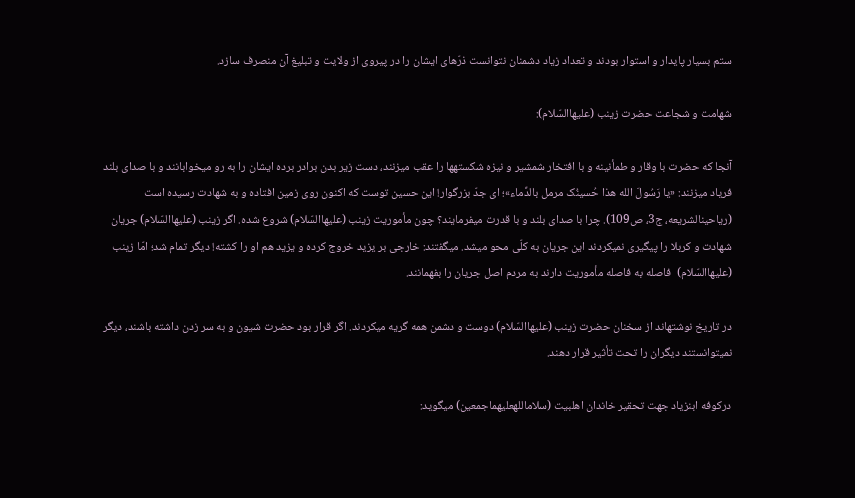ستم بسیار پایدار و استوار بودند و تعداد زیاد دشمنان نتوانست ذرّهای ایشان را در پیروی از ولایت و تبلیغ آن منصرف سازد.

شهامت و شجاعت حضرت زینب (علیهاالسّلام):

آنجا که حضرت با وقار و طمأنینه و با افتخار شمشیر و نیزه شکستهها را عقب میزنند، دست زیر بدن برادر برده ایشان را به رو میخوابانند و با صدای بلند فریاد میزنند: «یا رَسُولَ الله هذا حُسینُک مرمل بالدِّماء»؛ ای جدّ بزرگوار! این حسین توست که اکنون روی زمین افتاده و به شهادت رسیده است (ریاحینالشریعه، ج3، ص109). چرا با صدای بلند و با قدرت میفرمایند؟ چون مأموریت زینب (علیهاالسّلام) شروع شده. اگر زینب (علیهاالسّلام) جریان شهادت و کربلا را پیگیری نمیکردند این جریان به کلّی محو میشد. میگفتند: خارجی بر یزید خروج کرده و یزید هم او را کشته! دیگر تمام شد؛ امّا زینب (علیهاالسّلام)  فاصله به فاصله مأموریت دارند به مردم اصل جریان را بفهمانند.

در تاریخ نوشتهاند از سخنان حضرت زینب (علیهاالسّلام) دوست و دشمن همه گریه میکردند. اگر قرار بود حضرت شیون و به سر زدن داشته باشند، دیگر نمیتوانستند دیگران را تحت تأثیر قرار دهند.

درکوفه ابنزیاد جهت تحقیر خاندان اهلبیت (سلاماللهعلیهماجمعین) میگوید: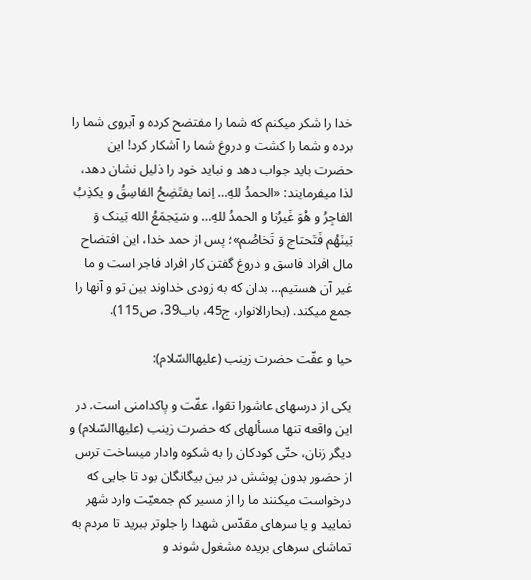خدا را شکر میکنم که شما را مفتضح کرده و آبروی شما را برده و شما را کشت و دروغ شما را آشکار کرد! این حضرت باید جواب دهد و نباید خود را ذلیل نشان دهد، لذا میفرمایند: «الحمدُ للهِ… اِنما یفتَضِحُ الفاسِقُ و یکذِبُ الفاجِرُ و هْوَ غَیرُنا و الحمدُ للهِ… و سَیَجمَعُ الله بَینک وَ بَینَهُم فَتَحتاج وَ تَخاصُم»؛ پس از حمد خدا، این افتضاح مال افراد فاسق و دروغ گفتن کار افراد فاجر است و ما غیر آن هستیم… بدان که به زودی خداوند بین تو و آنها را جمع میکند. (بحارالانوار، ج45، باب39، ص115).

حیا و عفّت حضرت زینب (علیهاالسّلام):

یکی از درسهای عاشورا تقوا، عفّت و پاکدامنی است. در این واقعه تنها مسألهای که حضرت زینب (علیهاالسّلام) و دیگر زنان، حتّی کودکان را به شکوه وادار میساخت ترس از حضور بدون پوشش در بین بیگانگان بود تا جایی که درخواست میکنند ما را از مسیر کم جمعیّت وارد شهر نمایید و یا سرهای مقدّس شهدا را جلوتر ببرید تا مردم به تماشای سرهای بریده مشغول شوند و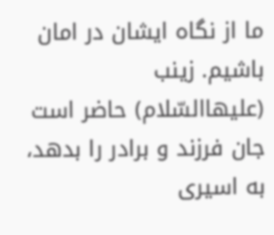ما از نگاه ایشان در امان باشیم. زینب (علیهاالسّلام) حاضر است جان فرزند و برادر را بدهد، به اسیری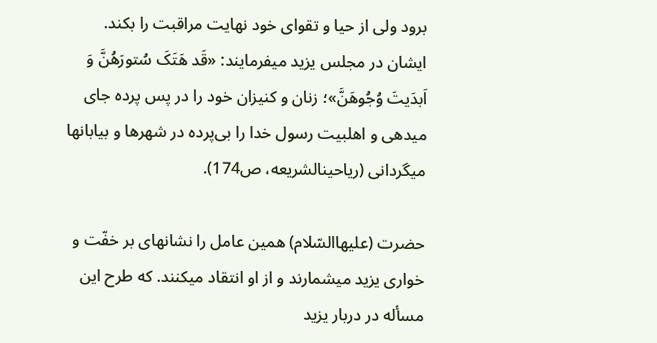برود ولی از حیا و تقوای خود نهایت مراقبت را بکند. ایشان در مجلس یزید میفرمایند: «قَد هَتَکَ سُتورَهُنَّ وَ اَبدَیتَ وُجُوهَنَّ»؛ زنان و کنیزان خود را در پس پرده جای میدهی و اهلبیت رسول خدا را بی‌پرده در شهرها و بیابانها میگردانی (ریاحینالشریعه، ص174).

حضرت (علیهاالسّلام) همین عامل را نشانهای بر خفّت و خواری یزید میشمارند و از او انتقاد میکنند. که طرح این مسأله در دربار یزید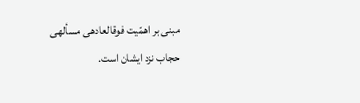مبنی بر اهمّیت فوقالعادهی مسألهی حجاب نزد ایشان است.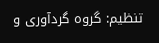تنظیم: گروه گردآوری و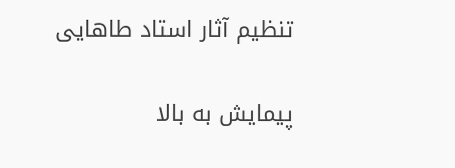تنظیم آثار استاد طاهایی

پیمایش به بالا